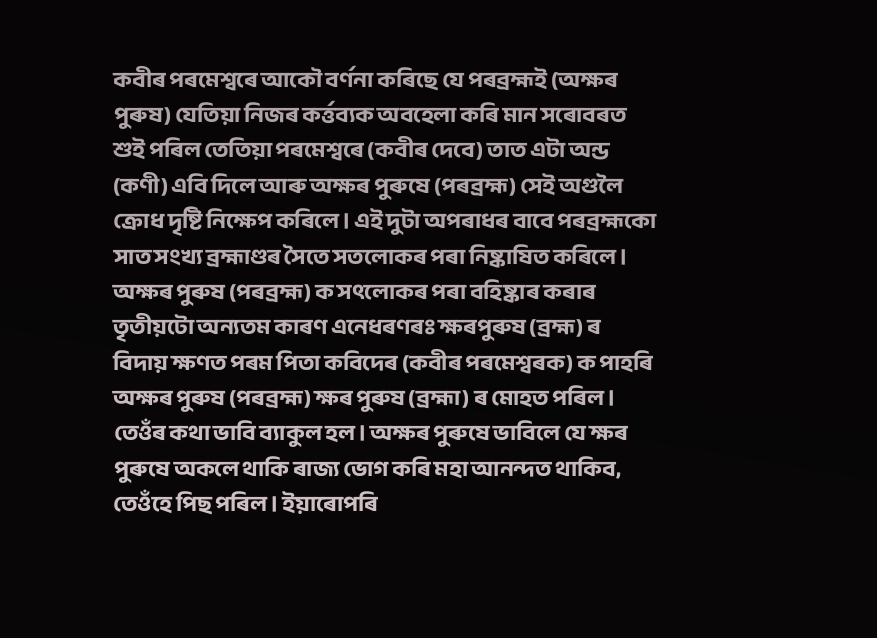কবীৰ পৰমেশ্বৰে আকৌ বর্ণনা কৰিছে যে পৰব্ৰহ্মই (অক্ষৰ পুৰুষ) যেতিয়া নিজৰ কৰ্ত্তব্যক অবহেলা কৰি মান সৰোবৰত শুই পৰিল তেতিয়া পৰমেশ্বৰে (কবীৰ দেবে) তাত এটা অন্ড (কণী) এবি দিলে আৰু অক্ষৰ পুৰুষে (পৰব্ৰহ্ম) সেই অগুলৈ ক্রোধ দৃষ্টি নিক্ষেপ কৰিলে। এই দুটা অপৰাধৰ বাবে পৰব্ৰহ্মকো সাত সংখ্য ব্ৰহ্মাণ্ডৰ সৈতে সতলোকৰ পৰা নিষ্কাষিত কৰিলে। অক্ষৰ পুৰুষ (পৰব্ৰহ্ম) ক সৎলোকৰ পৰা বহিষ্কাৰ কৰাৰ তৃতীয়টো অন্যতম কাৰণ এনেধৰণৰঃ ক্ষৰপুৰুষ (ব্ৰহ্ম) ৰ বিদায় ক্ষণত পৰম পিতা কবিদেৰ (কবীৰ পৰমেশ্বৰক) ক পাহৰি অক্ষৰ পুৰুষ (পৰব্ৰহ্ম) ক্ষৰ পুৰুষ (ব্ৰহ্মা) ৰ মোহত পৰিল। তেওঁৰ কথা ভাবি ব্যাকুল হল। অক্ষৰ পুৰুষে ভাবিলে যে ক্ষৰ পুৰুষে অকলে থাকি ৰাজ্য ভোগ কৰি মহা আনন্দত থাকিব, তেওঁহে পিছ পৰিল। ইয়াৰোপৰি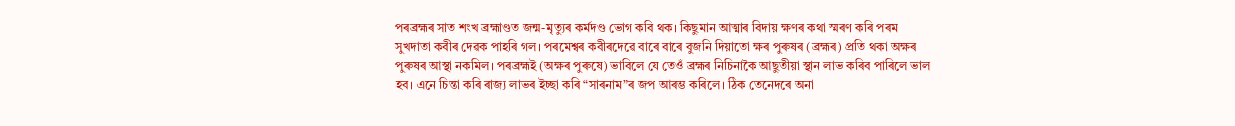পৰব্ৰহ্মৰ সাত শংখ ব্ৰহ্মাণ্ডত জন্ম-মৃত্যুৰ কর্মদণ্ড ভোগ কবি থক। কিছুমান আত্মাৰ বিদায় ক্ষণৰ কথা স্মৰণ কৰি পৰম সুখদাতা কবীৰ দেৱক পাহৰি গল। পৰমেশ্বৰ কবীৰদেৱে বাৰে বাৰে বুজনি দিয়াতো ক্ষৰ পুৰুষৰ (ব্ৰহ্মৰ) প্ৰতি থকা অক্ষৰ পুৰুষৰ আস্থা নকমিল। পৰব্ৰহ্মই (অক্ষৰ পুৰুষে) ভাবিলে যে তেওঁ ব্ৰহ্মৰ নিচিনাকৈ আছুতীয়া স্থান লাভ কৰিব পাৰিলে ভাল হব। এনে চিন্তা কৰি ৰাজ্য লাভৰ ইচ্ছা কৰি “সাৰনাম”ৰ জপ আৰম্ভ কৰিলে। ঠিক তেনেদৰে অনা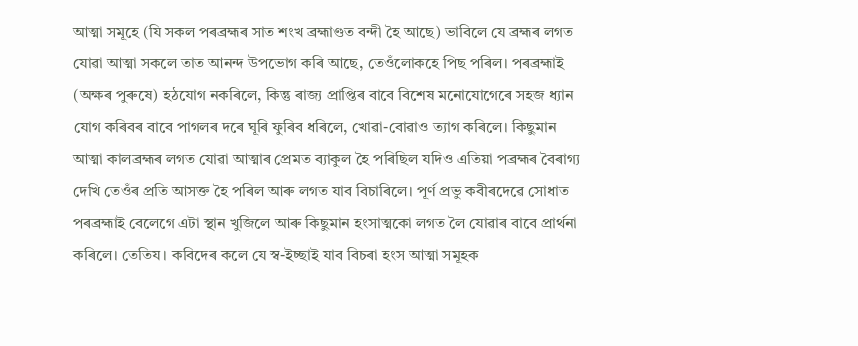আত্মা সমূহে (যি সকল পৰব্ৰহ্মৰ সাত শংখ ব্ৰহ্মাণ্ডত বন্দী হৈ আছে) ভাবিলে যে ব্ৰহ্মৰ লগত যোৱা আত্মা সকলে তাত আনন্দ উপভোগ কৰি আছে, তেওঁলোকহে পিছ পৰিল। পৰব্ৰহ্মাই (অক্ষৰ পুৰুষে) হঠযোগ নকৰিলে, কিন্তু ৰাজ্য প্ৰাপ্তিৰ বাবে বিশেষ মনোযোগেৰে সহজ ধ্যান যোগ কৰিবৰ বাবে পাগলৰ দৰে ঘূৰি ফুৰিব ধৰিলে, খোৱা-বোৱাও ত্যাগ কৰিলে। কিছুমান আত্মা কালব্ৰহ্মৰ লগত যোৱা আত্মাৰ প্ৰেমত ব্যাকুল হৈ পৰিছিল যদিও এতিয়া পব্ৰহ্মৰ বৈৰাগ্য দেখি তেওঁৰ প্ৰতি আসক্ত হৈ পৰিল আৰু লগত যাব বিচাৰিলে। পূর্ণ প্ৰভু কবীৰদেৱে সোধাত পৰব্ৰহ্মাই বেলেগে এটা স্থান খুজিলে আৰু কিছুমান হংসাত্মকো লগত লৈ যোৱাৰ বাবে প্ৰাৰ্থনা কৰিলে। তেতিয। কবিদেৰ কলে যে স্ব-ইচ্ছাই যাব বিচৰা হংস আত্মা সমূহক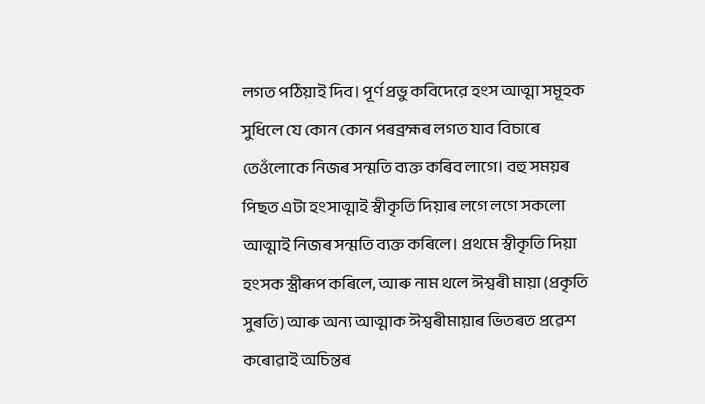লগত পঠিয়াই দিব। পূর্ণ প্ৰভু কবিদেরে হংস আত্মা সমূহক সুধিলে যে কোন কোন পৰব্ৰহ্মৰ লগত যাব বিচাৰে তেওঁলোকে নিজৰ সন্মতি ব্যক্ত কৰিব লাগে। বহু সময়ৰ পিছত এটা হংসাত্মাই স্বীকৃতি দিয়াৰ লগে লগে সকলো আত্মাই নিজৰ সন্মতি ব্যক্ত কৰিলে। প্ৰথমে স্বীকৃতি দিয়া হংসক স্ত্রীৰূপ কৰিলে, আৰু নাম থলে ঈশ্বৰী মায়া (প্ৰকৃতি সুৰতি) আৰু অন্য আত্মাক ঈশ্বৰীমায়াৰ ভিতৰত প্ৰৱেশ কৰোৱাই অচিন্তৰ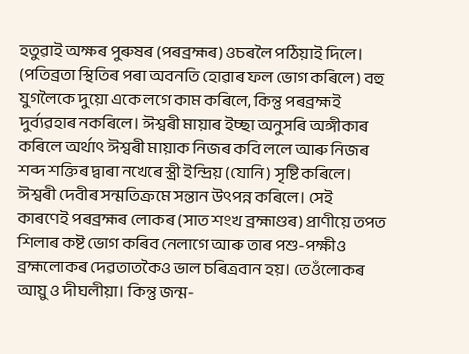হতুৱাই অক্ষৰ পুৰুষৰ (পৰব্ৰহ্মৰ) ওচৰলৈ পঠিয়াই দিলে। (পতিব্ৰতা স্থিতিৰ পৰা অবনতি হোৱাৰ ফল ভোগ কৰিলে) বহু যুগলৈকে দুয়ো একে লগে কাম কৰিলে, কিন্তু পৰব্ৰহ্মই দুর্ব্যৱহাৰ নকৰিলে। ঈশ্বৰী মায়াৰ ইচ্ছা অনুসৰি অঙ্গীকাৰ কৰিলে অর্থাৎ ঈশ্বৰী মায়াক নিজৰ কবি ললে আৰু নিজৰ শব্দ শক্তিৰ দ্বাৰা নখেৰে স্ত্রী ইন্দ্ৰিয় (যোনি) সৃষ্টি কৰিলে। ঈশ্বৰী দেবীৰ সন্মতিক্ৰমে সন্তান উৎপন্ন কৰিলে। সেই কাৰণেই পৰব্ৰহ্মৰ লোকৰ (সাত শংখ ব্ৰহ্মাণ্ডৰ) প্রাণীয়ে তপত শিলাৰ কষ্ট ভোগ কৰিব নেলাগে আৰু তাৰ পশু-পক্ষীও ব্ৰহ্মলোকৰ দেৱতাতকৈও ভাল চৰিত্ৰবান হয়। তেওঁলোকৰ আয়ু ও দীঘলীয়া। কিন্তু জন্ম-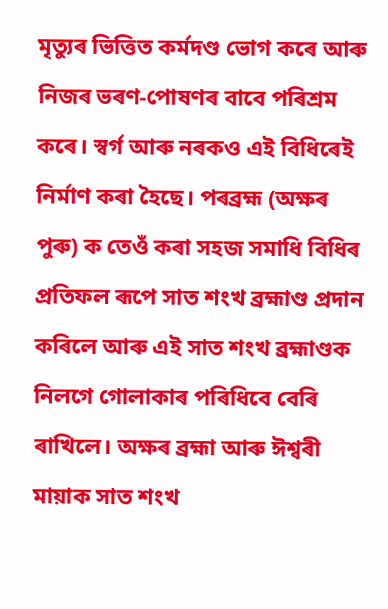মৃত্যুৰ ভিত্তিত কর্মদণ্ড ভোগ কৰে আৰু নিজৰ ভৰণ-পোষণৰ বাবে পৰিশ্ৰম কৰে। স্বৰ্গ আৰু নৰকও এই বিধিৰেই নির্মাণ কৰা হৈছে। পৰব্ৰহ্ম (অক্ষৰ পুৰু) ক তেওঁ কৰা সহজ সমাধি বিধিৰ প্ৰতিফল ৰূপে সাত শংখ ব্ৰহ্মাণ্ড প্ৰদান কৰিলে আৰু এই সাত শংখ ব্ৰহ্মাণ্ডক নিলগে গোলাকাৰ পৰিধিবে বেৰি ৰাখিলে। অক্ষৰ ব্ৰহ্মা আৰু ঈশ্বৰী মায়াক সাত শংখ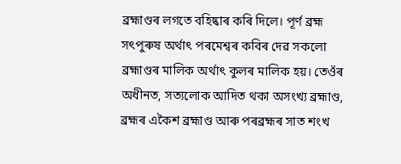ব্ৰহ্মাণ্ডৰ লগতে বহিষ্কাৰ কৰি দিলে। পূৰ্ণ ব্ৰহ্ম সৎপুৰুষ অর্থাৎ পৰমেশ্বৰ কবিৰ দেৱ সকলো ব্ৰহ্মাণ্ডৰ মালিক অর্থাৎ কুলৰ মালিক হয়। তেওঁৰ অধীনত, সত্যলোক আদিত থকা অসংখ্য ব্ৰহ্মাণ্ড, ব্ৰহ্মৰ একৈশ ব্ৰহ্মাণ্ড আৰু পৰব্ৰহ্মৰ সাত শংখ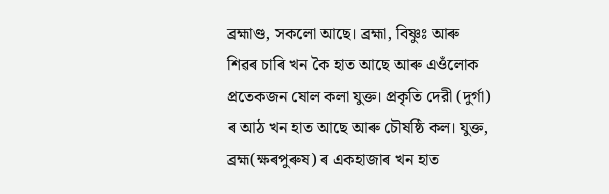ব্ৰহ্মাণ্ড, সকলো আছে। ব্ৰহ্মা, বিষ্ণুঃ আৰু শিৱৰ চাৰি খন কৈ হাত আছে আৰু এওঁলোক প্ৰতেকজন ষোল কলা যুক্ত। প্ৰকৃতি দেরী (দুর্গা) ৰ আঠ খন হাত আছে আৰু চৌষষ্ঠি কল। যুক্ত, ব্ৰহ্ম(ক্ষৰপুৰুষ) ৰ একহাজাৰ খন হাত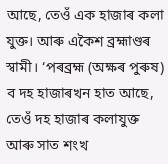আছে, তেওঁ এক হাজাৰ কলা যুক্ত। আৰু একৈশ ব্ৰহ্মাণ্ডৰ স্বামী। ‘পৰব্ৰহ্ম (অক্ষৰ পুৰুষ) ব দহ হাজাৰখন হাত আছে, তেওঁ দহ হাজাৰ কলাযুক্ত আৰু সাত শংখ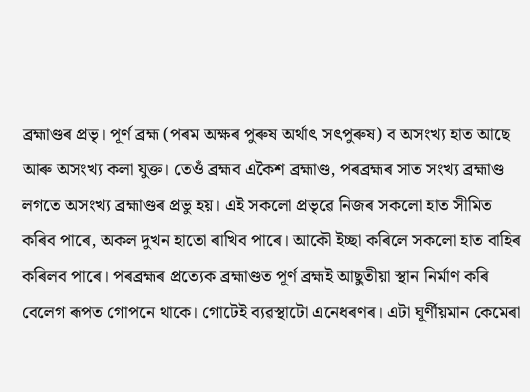ব্ৰহ্মাণ্ডৰ প্ৰভৃ। পূর্ণ ব্ৰহ্ম (পৰম অক্ষৰ পুৰুষ অর্থাৎ সৎপুৰুষ) ব অসংখ্য হাত আছে আৰু অসংখ্য কলা যুক্ত। তেওঁ ব্ৰহ্মব একৈশ ব্ৰহ্মাণ্ড, পৰব্ৰহ্মৰ সাত সংখ্য ব্ৰহ্মাণ্ড লগতে অসংখ্য ব্ৰহ্মাণ্ডৰ প্ৰভু হয়। এই সকলো প্ৰভৃৱে নিজৰ সকলো হাত সীমিত কৰিব পাৰে, অকল দুখন হাতো ৰাখিব পাৰে। আকৌ ইচ্ছা কৰিলে সকলো হাত বাহিৰ কৰিলব পাৰে। পৰব্ৰহ্মৰ প্ৰত্যেক ব্ৰহ্মাণ্ডত পূর্ণ ব্ৰহ্মই আছুতীয়া স্থান নির্মাণ কৰি বেলেগ ৰূপত গোপনে থাকে। গোটেই ব্যৱস্থাটো এনেধৰণৰ। এটা ঘূর্ণীয়মান কেমেৰা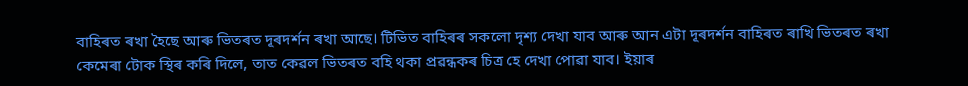বাহিৰত ৰখা হৈছে আৰু ভিতৰত দূৰদৰ্শন ৰখা আছে। টিভিত বাহিৰৰ সকলো দৃশ্য দেখা যাব আৰু আন এটা দূৰদৰ্শন বাহিৰত ৰাখি ভিতৰত ৰখা কেমেৰা টোক স্থিৰ কৰি দিলে, তাত কেৱল ভিতৰত বহি থকা প্ৰৱন্ধকৰ চিত্ৰ হে দেখা পোৱা যাব। ইয়াৰ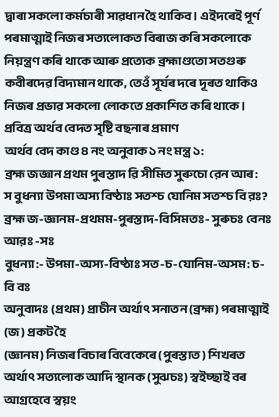দ্বাৰা সকলো কৰ্মচাৰী সাৱধান হৈ থাকিব। এইদৰেই পূৰ্ণ পৰমাত্মাই নিজৰ সত্যলোকত বিৰাজ কৰি সকলোকে নিয়ন্ত্ৰণ কৰি থাকে আৰু প্ৰত্যেক ব্ৰহ্মাণ্ডতো সতগুৰু কবীৰদেৱ বিদ্যমান থাকে, তেওঁ সূৰ্যৰ দৰে দূৰত থাকিও নিজৰ প্ৰভাৱ সকলো লোকতে প্ৰকাশিত কৰি থাকে।
প্ৰবিত্ৰ অর্থব বেদত সৃষ্টি বছনাৰ প্ৰমাণ
অর্থব বেদ কাণ্ড ৪ নং অনুবাক ১ নং মন্ত্ৰ ১:
ব্ৰহ্ম জজ্ঞান প্ৰথম পুৰস্তাদ ৱি সীমিত সুৰুচো রেন আৰ:
স বুধন্যা উপমা অস্য বিষ্ঠাঃ সতশ্চ যোনিম সতশ্চ বি রঃ?
ব্ৰহ্ম জ-জ্ঞানম-প্ৰথমম-পুৰস্তাদ-বিসিমতঃ- সুৰুচঃ বেনঃ আরঃ -সঃ
বুধন্যা:- উপমা-অস্য-বিষ্ঠাঃ সত-চ-যোনিম-অসম: চ-বি বঃ
অনুবাদঃ (প্ৰথম) প্রাচীন অর্থাৎ সনাতন (ব্ৰহ্ম) পৰমাত্মাই (জ) প্ৰকট হৈ
(জ্ঞানম) নিজৰ বিচাৰ বিবেকেৰে (পুৰস্তাত) শিখৰত অৰ্থাৎ সত্যলোক আদি স্থানক (সুঝচঃ) স্বইচ্ছাই বৰ আগ্ৰহেবে স্বয়ং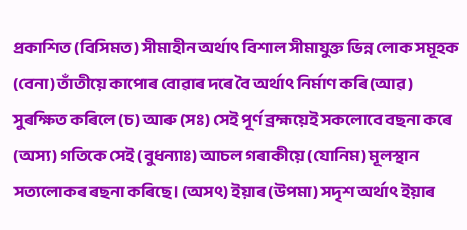প্ৰকাশিত (বিসিমত) সীমাহীন অর্থাৎ বিশাল সীমাযুক্ত ভিন্ন লোক সমূহক (বেনা) তাঁতীয়ে কাপোৰ বোৱাৰ দৰে বৈ অর্থাৎ নির্মাণ কৰি (আৱ) সুৰক্ষিত কৰিলে (চ) আৰু (সঃ) সেই পূর্ণ ব্ৰহ্ময়েই সকলোবে বছনা কৰে (অস্য) গতিকে সেই (বুধন্যাঃ) আচল গৰাকীয়ে (যোনিম) মূলস্থান সত্যলোকৰ ৰছনা কৰিছে। (অসৎ) ইয়াৰ (উপমা) সদৃশ অর্থাৎ ইয়াৰ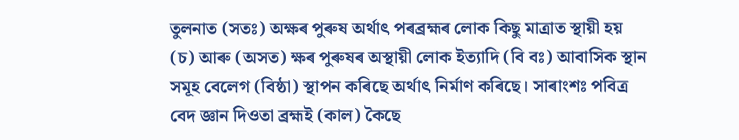তুলনাত (সতঃ) অক্ষৰ পুৰুষ অর্থাৎ পৰব্ৰহ্মৰ লোক কিছু মাত্ৰাত স্থায়ী হয় (চ) আৰু (অসত) ক্ষৰ পুৰুষৰ অস্থায়ী লোক ইত্যাদি (বি বঃ) আবাসিক স্থান সমূহ বেলেগ (বিষ্ঠা) স্থাপন কৰিছে অর্থাৎ নির্মাণ কৰিছে। সাৰাংশঃ পবিত্ৰ বেদ জ্ঞান দিওতা ব্ৰহ্মই (কাল) কৈছে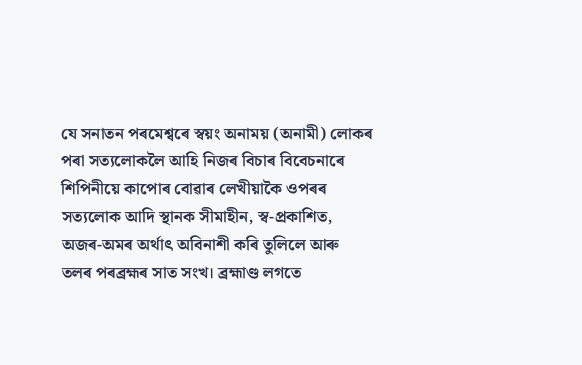যে সনাতন পৰমেশ্বৰে স্বয়ং অনাময় (অনামী) লোকৰ পৰা সত্যলোকলৈ আহি নিজৰ বিচাৰ বিবেচনাৰে শিপিনীয়ে কাপোৰ বোৱাৰ লেখীয়াকৈ ওপৰৰ সত্যলোক আদি স্থানক সীমাহীন, স্ব-প্ৰকাশিত, অজৰ-অমৰ অৰ্থাৎ অবিনাশী কৰি তুলিলে আৰু তলৰ পৰব্ৰহ্মৰ সাত সংখ। ব্ৰহ্মাণ্ড লগতে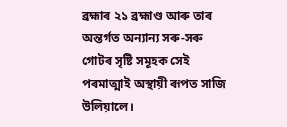ব্ৰহ্মাৰ ২১ ব্ৰহ্মাণ্ড আৰু তাৰ অন্তৰ্গত অন্যান্য সৰু-সৰু গোটৰ সৃষ্টি সমূহক সেই পৰমাত্মাই অস্থায়ী ৰূপত সাজি উলিয়ালে।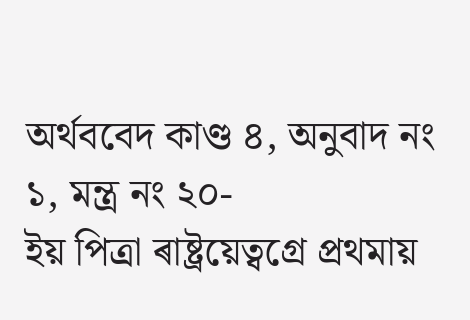অর্থববেদ কাণ্ড ৪, অনুবাদ নং ১, মন্ত্ৰ নং ২০-
ইয় পিত্ৰা ৰাষ্ট্ৰয়েত্বগ্রে প্ৰথমায়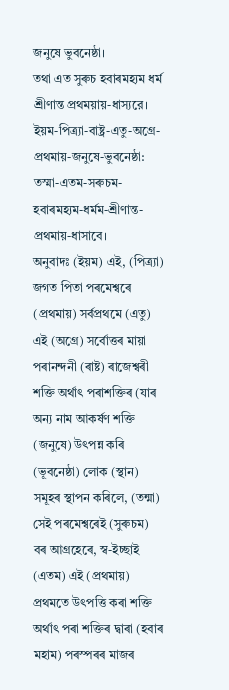জনুষে ভুবনেষ্ঠা।
তথা এত সুৰুচ হবাৰমহ্যম ধর্ম শ্রীণান্ত প্ৰথময়ায়-ধাস্যরে।
ইয়ম-পিত্র্যা-বাষ্ট্ৰ-এতু-অগ্রে-প্ৰথমায়-জনুষে-ভুবনেষ্ঠা:
তস্মা-এতম-সৰুচম-হবাৰমহ্যম-ধৰ্মম-শ্রীণান্ত-প্ৰথমায়-ধাসাবে।
অনুবাদঃ (ইয়ম) এই, (পিত্র্যা) জগত পিতা পৰমেশ্বৰে (প্ৰথমায়) সর্বপ্ৰথমে (এতু) এই (অগ্রে) সর্বোত্তৰ মায়া পৰানন্দনী (ৰাষ্ট) ৰাজেশ্বৰী শক্তি অৰ্থাৎ পৰাশক্তিৰ (যাৰ অন্য নাম আকর্ষণ শক্তি (জনুষে) উৎপন্ন কৰি (ভূবনেষ্ঠা) লোক (স্থান) সমূহৰ স্থাপন কৰিলে, (তন্মা) সেই পৰমেশ্বৰেই (সুৰুচম) বৰ আগ্ৰহেৰে, স্ব-ইচ্ছাই (এতম) এই (প্ৰথমায়) প্ৰথমতে উৎপত্তি কৰা শক্তি অর্থাৎ পৰা শক্তিৰ দ্বাৰা (হবাৰ মহাম) পৰস্পৰৰ মাজৰ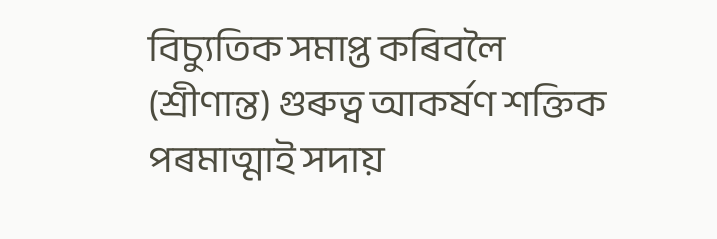বিচ্যুতিক সমাপ্ত কৰিবলৈ (শ্রীণান্ত) গুৰুত্ব আকর্ষণ শক্তিক পৰমাত্মাই সদায়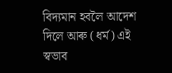বিদ্যমান হবলৈ আদেশ দিলে আৰু (ধর্ম) এই স্বভাব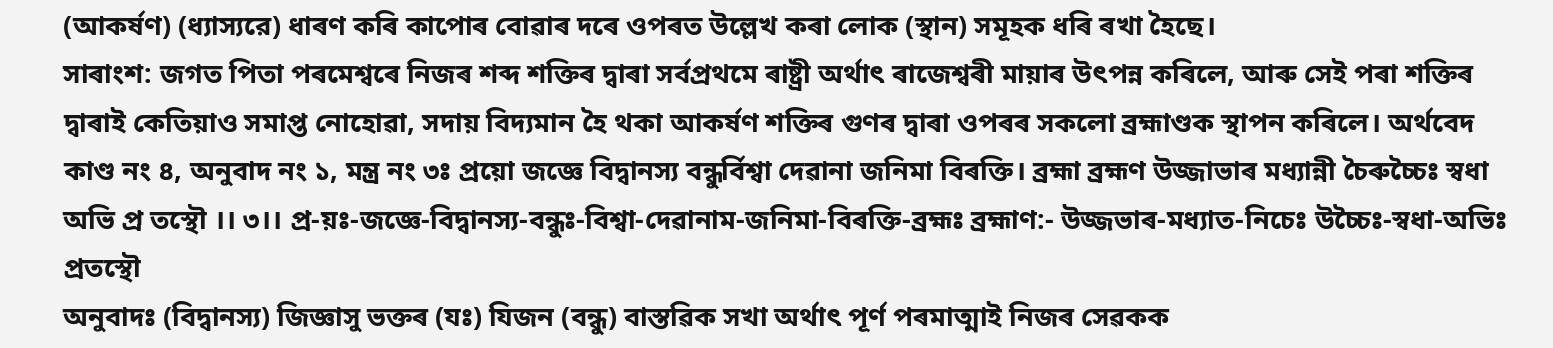(আকর্ষণ) (ধ্যাস্যরে) ধাৰণ কৰি কাপোৰ বোৱাৰ দৰে ওপৰত উল্লেখ কৰা লোক (স্থান) সমূহক ধৰি ৰখা হৈছে।
সাৰাংশ: জগত পিতা পৰমেশ্বৰে নিজৰ শব্দ শক্তিৰ দ্বাৰা সৰ্বপ্ৰথমে ৰাষ্ট্ৰী অর্থাৎ ৰাজেশ্বৰী মায়াৰ উৎপন্ন কৰিলে, আৰু সেই পৰা শক্তিৰ দ্বাৰাই কেতিয়াও সমাপ্ত নোহোৱা, সদায় বিদ্যমান হৈ থকা আকৰ্ষণ শক্তিৰ গুণৰ দ্বাৰা ওপৰৰ সকলো ব্ৰহ্মাণ্ডক স্থাপন কৰিলে। অর্থবেদ কাণ্ড নং ৪, অনুবাদ নং ১, মন্ত্ৰ নং ৩ঃ প্ৰয়ো জজ্ঞে বিদ্বানস্য বন্ধুর্বিশ্বা দেৱানা জনিমা বিৰক্তি। ব্ৰহ্মা ব্ৰহ্মণ উজ্জাভাৰ মধ্যান্নী চৈৰুচ্চৈঃ স্বধা অভি প্ৰ তস্থৌ ।। ৩।। প্ৰ-য়ঃ-জজ্ঞে-বিদ্বানস্য-বন্ধুঃ-বিশ্বা-দেৱানাম-জনিমা-বিৰক্তি-ব্ৰহ্মঃ ব্ৰহ্মাণ:- উজ্জভাৰ-মধ্যাত-নিচেঃ উচ্চৈঃ-স্বধা-অভিঃ প্ৰতস্থৌ
অনুবাদঃ (বিদ্বানস্য) জিজ্ঞাসু ভক্তৰ (যঃ) যিজন (বন্ধু) বাস্তৱিক সখা অর্থাৎ পূৰ্ণ পৰমাত্মাই নিজৰ সেৱকক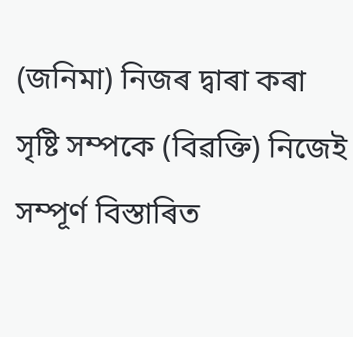(জনিমা) নিজৰ দ্বাৰা কৰা সৃষ্টি সম্পকে (বিৱক্তি) নিজেই সম্পূর্ণ বিস্তাৰিত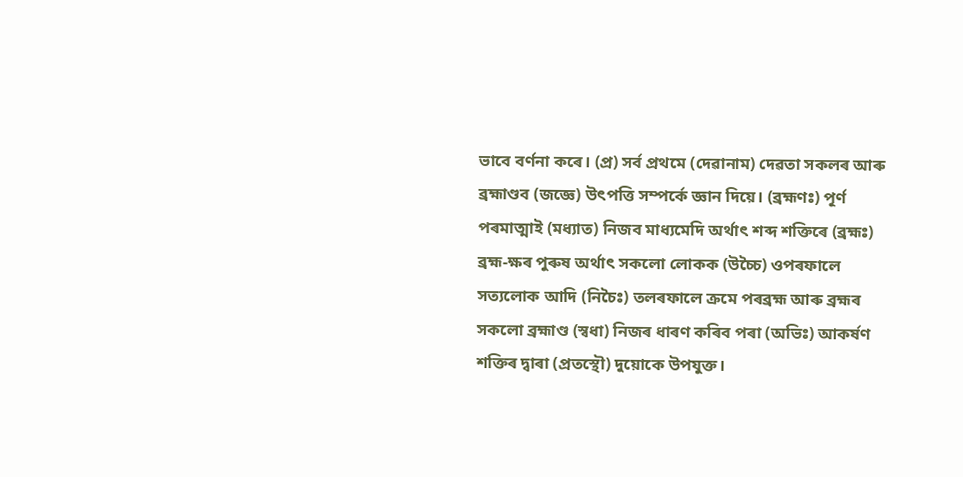ভাবে বর্ণনা কৰে। (প্ৰ) সর্ব প্ৰথমে (দেৱানাম) দেৱতা সকলৰ আৰু ব্ৰহ্মাণ্ডব (জজ্ঞে) উৎপত্তি সম্পর্কে জ্ঞান দিয়ে। (ব্ৰহ্মণঃ) পূর্ণ পৰমাত্মাই (মধ্যাত) নিজব মাধ্যমেদি অর্থাৎ শব্দ শক্তিৰে (ব্ৰহ্মঃ) ব্ৰহ্ম-ক্ষৰ পুৰুষ অর্থাৎ সকলো লোকক (উচ্চৈ) ওপৰফালে সত্যলোক আদি (নিচৈঃ) তলৰফালে ক্ৰমে পৰব্ৰহ্ম আৰু ব্ৰহ্মৰ সকলো ব্ৰহ্মাণ্ড (স্বধা) নিজৰ ধাৰণ কৰিব পৰা (অভিঃ) আকর্ষণ শক্তিৰ দ্বাৰা (প্ৰতস্থৌ) দুয়োকে উপযুক্ত।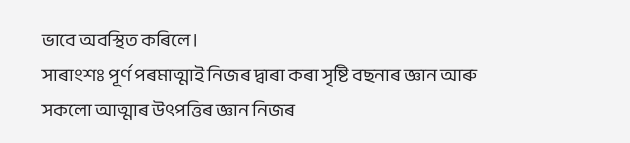ভাবে অবস্থিত কৰিলে।
সাৰাংশঃ পূর্ণ পৰমাত্মাই নিজৰ দ্বাৰা কৰা সৃষ্টি বছনাৰ জ্ঞান আৰু সকলো আত্মাৰ উৎপত্তিৰ জ্ঞান নিজৰ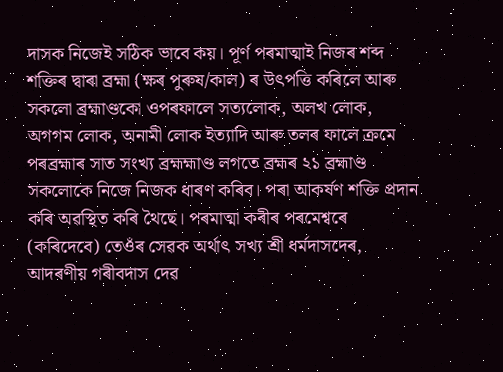দাসক নিজেই সঠিক ভাবে কয়। পূৰ্ণ পৰমাত্মাই নিজৰ শব্দ শক্তিৰ দ্বাৰা ব্ৰহ্মা (ক্ষৰ পুৰুষ/কাল) ৰ উৎপত্তি কৰিলে আৰু সকলো ব্ৰহ্মাণ্ডকো ওপৰফালে সত্যলোক, অলখ লোক, অগগম লোক, অনামী লোক ইত্যাদি আৰু তলৰ ফালে ক্ৰমে পৰব্ৰহ্মাৰ সাত সংখ্য ব্ৰহ্মহ্মাণ্ড লগতে ব্ৰহ্মৰ ২১ ব্ৰহ্মাণ্ড সকলোকে নিজে নিজক ধাৰণ কৰিব। পৰা আকর্ষণ শক্তি প্ৰদান কৰি অৱস্থিত কৰি থৈছে। পৰমাত্মা কৰীৰ পৰমেশ্বৰে (কৰিদেবে) তেওঁৰ সেৱক অর্থাৎ সখ্য শ্রী ধর্মদাসদেৰ, আদৰণীয় গৰীবদাস দেৱ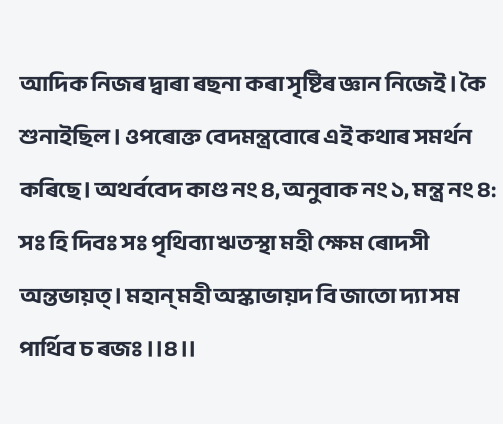আদিক নিজৰ দ্বাৰা ৰছনা কৰা সৃষ্টিৰ জ্ঞান নিজেই। কৈ শুনাইছিল। ওপৰোক্ত বেদমন্ত্ৰবোৰে এই কথাৰ সমৰ্থন কৰিছে। অথর্ববেদ কাণ্ড নং ৪, অনুবাক নং ১, মন্ত্ৰ নং ৪: সঃ হি দিবঃ সঃ পৃথিব্যা ঋতস্থা মহী ক্ষেম ৰোদসী অন্তভায়ত্। মহান্ মহী অস্কাভায়দ বি জাতো দ্যা সম পার্থিব চ ৰজঃ ।।৪।।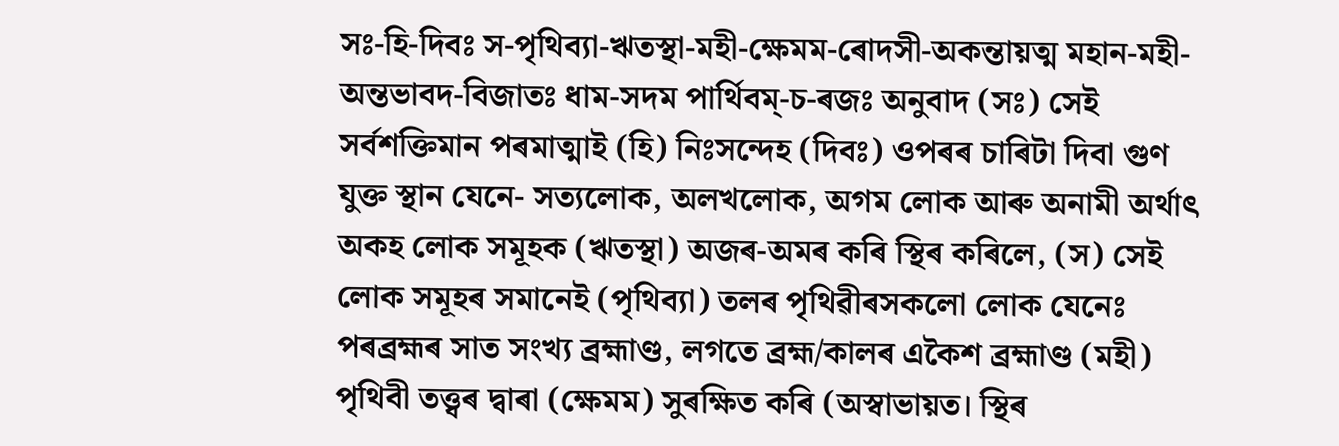সঃ-হি-দিবঃ স-পৃথিব্যা-ঋতস্থা-মহী-ক্ষেমম-ৰোদসী-অকন্তায়ত্ম মহান-মহী-অন্তভাবদ-বিজাতঃ ধাম-সদম পার্থিবম্-চ-ৰজঃ অনুবাদ (সঃ) সেই সর্বশক্তিমান পৰমাত্মাই (হি) নিঃসন্দেহ (দিবঃ) ওপৰৰ চাৰিটা দিবা গুণ যুক্ত স্থান যেনে- সত্যলোক, অলখলোক, অগম লোক আৰু অনামী অর্থাৎ অকহ লোক সমূহক (ঋতস্থা) অজৰ-অমৰ কৰি স্থিৰ কৰিলে, (স) সেই লোক সমূহৰ সমানেই (পৃথিব্যা) তলৰ পৃথিৱীৰসকলো লোক যেনেঃ পৰব্ৰহ্মৰ সাত সংখ্য ব্ৰহ্মাণ্ড, লগতে ব্ৰহ্ম/কালৰ একৈশ ব্ৰহ্মাণ্ড (মহী) পৃথিবী তত্ত্বৰ দ্বাৰা (ক্ষেমম) সুৰক্ষিত কৰি (অস্বাভায়ত। স্থিৰ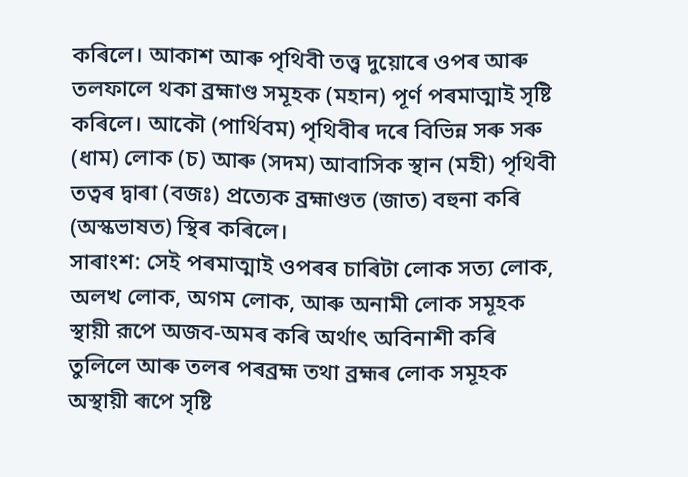কৰিলে। আকাশ আৰু পৃথিবী তত্ত্ব দুয়োৰে ওপৰ আৰু তলফালে থকা ব্ৰহ্মাণ্ড সমূহক (মহান) পূর্ণ পৰমাত্মাই সৃষ্টি কৰিলে। আকৌ (পার্থিবম) পৃথিবীৰ দৰে বিভিন্ন সৰু সৰু (ধাম) লোক (চ) আৰু (সদম) আবাসিক স্থান (মহী) পৃথিবী তত্বৰ দ্বাৰা (বজঃ) প্ৰত্যেক ব্ৰহ্মাণ্ডত (জাত) বহুনা কৰি (অস্কভাষত) স্থিৰ কৰিলে।
সাৰাংশ: সেই পৰমাত্মাই ওপৰৰ চাৰিটা লোক সত্য লোক, অলখ লোক, অগম লোক, আৰু অনামী লোক সমূহক স্থায়ী রূপে অজব-অমৰ কৰি অৰ্থাৎ অবিনাশী কৰি তুলিলে আৰু তলৰ পৰব্ৰহ্ম তথা ব্ৰহ্মৰ লোক সমূহক অস্থায়ী ৰূপে সৃষ্টি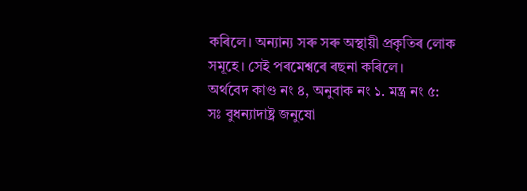কৰিলে। অন্যান্য সৰু সৰু অস্থায়ী প্ৰকৃতিৰ লোক সমূহে। সেই পৰমেশ্বৰে ৰছনা কৰিলে।
অর্থবেদ কাণ্ড নং ৪, অনুবাক নং ১. মন্ত্ৰ নং ৫:
সঃ বুধন্যাদাষ্ট্ৰ জনুষো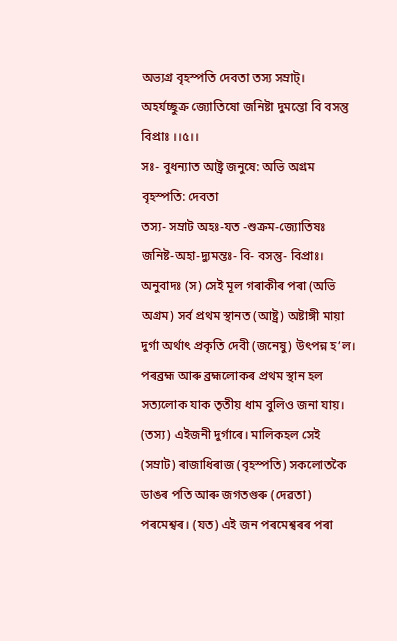অভ্যগ্ৰ বৃহস্পতি দেবতা তস্য সম্রাট্।
অহর্যচ্ছুক্ৰ জ্যোতিষো জনিষ্টা দুমন্তো বি বসন্তু বিপ্রাঃ ।।৫।।
সঃ- বুধন্যাত আষ্ট্ৰ জনুষে: অভি অগ্ৰম বৃহস্পতি: দেবতা
তস্য- সম্রাট অহঃ-যত -শুক্ৰম-জ্যোতিষঃ জনিষ্ট-অহা-দ্যুমন্তঃ- বি- বসন্তু- বিপ্রাঃ।
অনুবাদঃ (স) সেই মূল গৰাকীৰ পৰা (অভি অগ্ৰম) সর্ব প্ৰথম স্থানত (আষ্ট্ৰ) অষ্টাঙ্গী মায়া দুর্গা অর্থাৎ প্ৰকৃতি দেবী (জনেষু) উৎপন্ন হ’ল। পৰব্ৰহ্ম আৰু ব্ৰহ্মলোকৰ প্ৰথম স্থান হল সত্যলোক যাক তৃতীয় ধাম বুলিও জনা যায়। (তস্য) এইজনী দুর্গাৰে। মালিকহল সেই (সম্রাট) ৰাজাধিৰাজ (বৃহস্পতি) সকলোতকৈ ডাঙৰ পতি আৰু জগতগুৰু (দেৱতা) পৰমেশ্বৰ। (যত) এই জন পৰমেশ্বৰৰ পৰা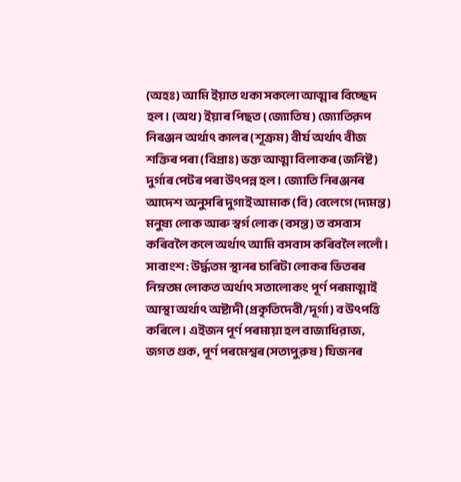(অহঃ) আমি ইয়াত থকা সকলো আত্মাৰ বিচ্ছেদ হল। (অথ) ইয়াৰ পিছত (জ্যোতিষ) জ্যোতিরূপ নিৰঞ্জন অর্থাৎ কালৰ (শূক্ৰম) বীর্য অর্থাৎ বীজ শক্তিৰ পৰা (বিপ্ৰাঃ) ভক্ত আত্মা বিলাকৰ (জনিষ্ট) দুৰ্গাৰ পেটৰ পৰা উৎপন্ন হল। জ্যোতি নিৰঞ্জনৰ আদেশ অনুসৰি দুগাই আমাক (বি) বেলেগে (দ্যমন্ত) মনুষ্য লোক আৰু স্বর্গ লোক (বসন্ত) ত বসবাস কৰিবলৈ কলে অর্থাৎ আমি বসবাস কৰিবলৈ ললোঁ।
সাবাংশ: উর্দ্ধতম স্থানৰ চাৰিটা লোকৰ ভিতৰৰ নিম্নতম লোকত অর্থাৎ সতালোকং পূর্ণ পৰমাত্মাই আস্থা অর্থাৎ অষ্টাদী (প্ৰকৃতিদেবী/দূর্গা) ব উৎপত্তি কৰিলে। এইজন পূর্ণ পৰমায়া হল বাজাধিরাজ, জগত গুক, পূর্ণ পৰমেশ্বৰ (সত্যপুরুষ) যিজনৰ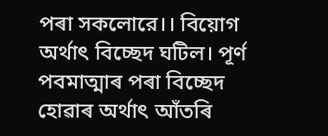পৰা সকলোরে।। বিয়োগ অর্থাৎ বিচ্ছেদ ঘটিল। পূর্ণ পবমাত্মাৰ পৰা বিচ্ছেদ হোৱাৰ অর্থাৎ আঁতৰি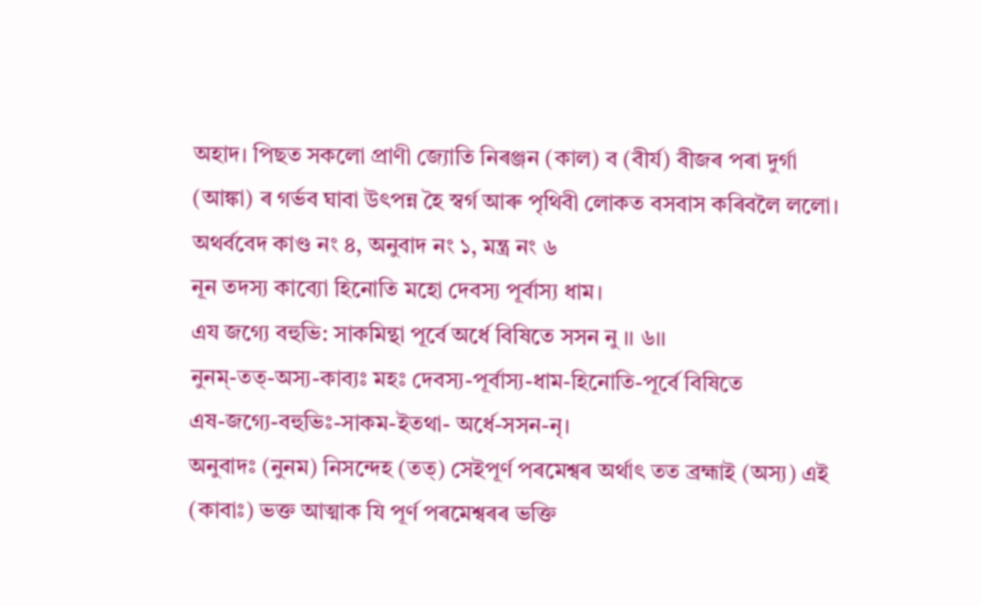অহাদ। পিছত সকলো প্রাণী জ্যোতি নিৰঞ্জন (কাল) ব (বীর্য) বীজৰ পৰা দুর্গা (আঙ্কা) ৰ গৰ্ভব ঘাবা উৎপন্ন হৈ স্বর্গ আৰু পৃথিবী লোকত বসবাস কৰিবলৈ ললো।
অথর্ববেদ কাণ্ড নং ৪, অনুবাদ নং ১, মন্ত্ৰ নং ৬
নূন তদস্য কাব্যো হিনোতি মহো দেবস্য পূর্বাস্য ধাম।
এয জগ্যে বহুভি: সাকমিন্থা পূর্বে অর্ধে বিষিতে সসন নু ।। ৬।।
নুনম্-তত্-অস্য-কাব্যঃ মহঃ দেবস্য-পূর্বাস্য-ধাম-হিনোতি-পূর্বে বিষিতে
এষ-জগ্যে-বহুভিঃ-সাকম-ইতথা- অর্ধে-সসন-নৃ।
অনুবাদঃ (নুনম) নিসন্দেহ (তত্) সেইপূর্ণ পৰমেশ্বৰ অর্থাৎ তত ব্ৰহ্মাই (অস্য) এই (কাবাঃ) ভক্ত আত্মাক যি পূর্ণ পৰমেশ্বৰৰ ভক্তি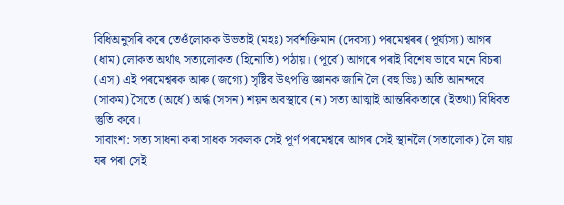বিধিঅনুসৰি কৰে তেওঁলোকক উভতাই (মহঃ) সর্বশক্তিমান (দেবস্য) পৰমেশ্বৰৰ (পূৰ্য্যস্য) আগৰ (ধাম) লোকত অর্থাৎ সত্যলোকত (হিনোতি) পঠায়। (পূর্বে) আগৰে পৰাই বিশেষ ভাবে মনে বিচৰা (এস) এই পৰমেশ্বৰক আৰু (জগ্যে) সৃষ্টিব উৎপত্তি জ্ঞানক জানি লৈ (বহু ভিঃ) অতি আনন্দবে (সাকম) সৈতে (অর্ধে) অর্দ্ধ (সসন) শয়ন অবস্থাবে (ন) সত্য আত্মাই আন্তৰিকতাৰে (ইতথা) বিধিবত স্তুতি কবে।
সাবাংশ: সত্য সাধনা কৰা সাধক সকলক সেই পূর্ণ পৰমেশ্বৰে আগৰ সেই স্থানলৈ (সতালোক) লৈ যায় যৰ পৰা সেই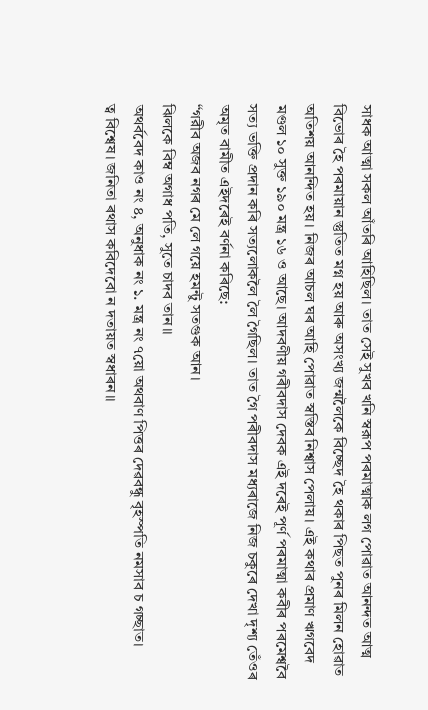সাধক আত্মা সকল আঁতৰি আহিছিল। তাত সেই সুখব খনি স্বরূপ পৰমাত্মাক লগ পোৱাত আনন্দত আত্ম বিভোৰ হৈ পৰমায়ান স্তুতিত মগ্ন হয় আৰু অসংখ্য জন্মলৈকে বিচ্ছেদ হৈ থকাৰ পিছত পুনৰ মিলন হোৱাত অতিশয় আনন্দিত হয়। নিজৰ আচল ঘৰ আহি পোৱাত স্বস্তিব নিশ্বাস পেলায়। এই কথাৰ প্ৰমাণ ঋগবেদ মণ্ডল ১০ সুক্ত ১৯০ মন্ত্ৰ ১৬ ও আছে। আদবণীয় গৰীবদাস দেবক এই দৰেই পূর্ণ পৰমাত্মা কবীৰ পৰমেশ্ববৈ সত্য ভক্তি প্ৰদান কৰি সত্যলোকলৈ লৈ গৈছিল। তাত গৈ পৰীবদাস মধ্যৰাজে নিজ চকুৰে দেখা দৃশ্য তেঁওৰ অমৃত বামীত এইদৰেই বর্ণনা কৰিছে:
“গরীব অজব নগৰ মে লে গয়ে হমন্টু সতগুক আন।
ঝিলকে বিম্ব অগাধ পতি, সুতে চাদব তান।।
অথর্ববেদ কাও নং ৪, অনুধাক নং ১. মন্ত্ৰ নং ৭য়ো অথবাণ পিত্তৰ দেৱবন্ধু বৃহস্পতি নমসাব চ গচ্ছাত।
ত্ব বিশ্বেষ। জনিতা ৰথাস কবিদেবো ন দতায়ত স্বধাৰন।।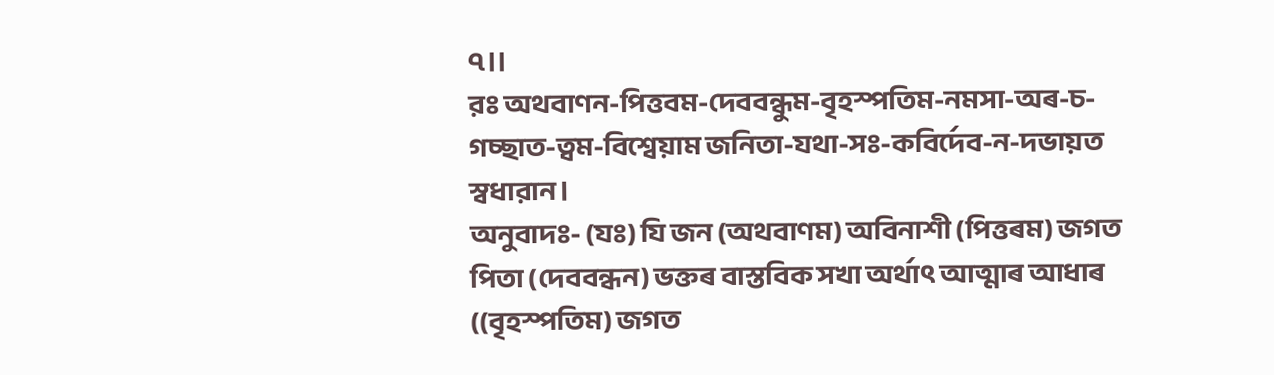৭।।
রঃ অথবাণন-পিত্তবম-দেববন্ধুম-বৃহস্পতিম-নমসা-অৰ-চ-গচ্ছাত-ত্বম-বিশ্বেয়াম জনিতা-যথা-সঃ-কবির্দেব-ন-দভায়ত স্বধারান।
অনুবাদঃ- (যঃ) যি জন (অথবাণম) অবিনাশী (পিত্তৰম) জগত পিতা (দেববন্ধন) ভক্তৰ বাস্তবিক সখা অর্থাৎ আত্মাৰ আধাৰ ((বৃহস্পতিম) জগত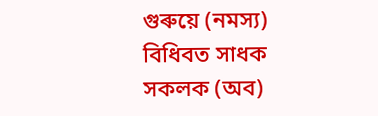গুৰুয়ে (নমস্য) বিধিবত সাধক সকলক (অব)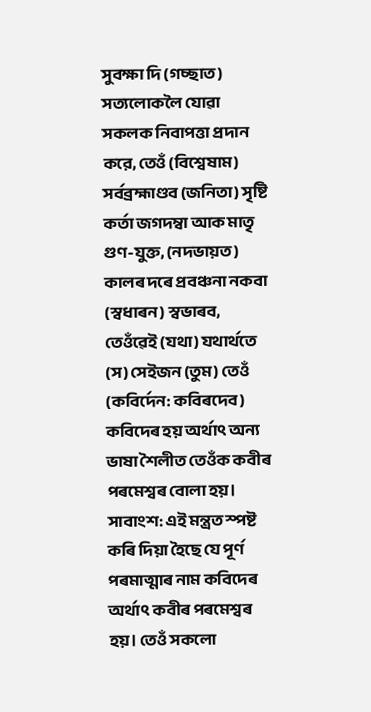সুবক্ষা দি (গচ্ছাত) সত্যলোকলৈ যোৱা সকলক নিবাপত্তা প্ৰদান করে, তেওঁ (বিশ্বেষাম) সর্বব্ৰহ্মাণ্ডব (জনিতা) সৃষ্টি কর্তা জগদম্বা আক মাতৃ গুণ-যুক্ত, (নদভায়ত) কালৰ দৰে প্ৰবঞ্চনা নকবা (স্বধাৰন) স্বভাৰব, তেওঁৱেই (যথা) যথার্থতে (স) সেইজন (তুম) তেওঁ (কবির্দেন: কবিৰদেব) কবিদেৰ হয় অর্থাৎ অন্য ভাষা শৈলীত তেওঁক কবীৰ পৰমেশ্বৰ বোলা হয়।
সাবাংশ: এই মন্ত্ৰত স্পষ্ট কৰি দিয়া হৈছে যে পূর্ণ পৰমাত্মাৰ নাম কবিদেৰ অর্থাৎ কবীৰ পৰমেশ্বৰ হয়। তেওঁ সকলো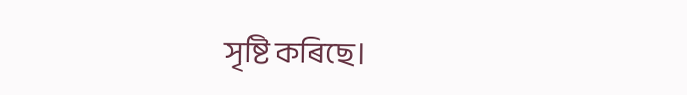সৃষ্টি কৰিছে।